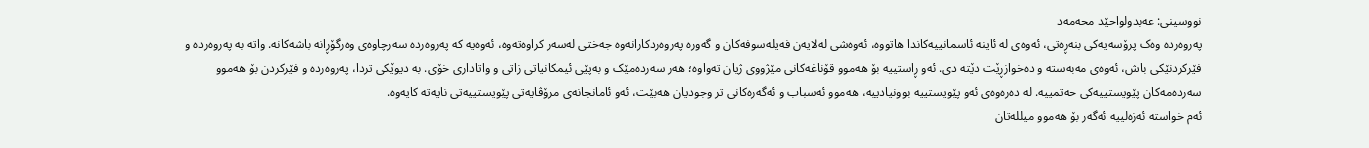نووسینی: عەبدولواحێد محەمەد
پەروەردە وەک پرۆسەیەکی بنەڕەتی، ئەوەی لە ئاینە ئاسمانییەکاندا هاتووە، ئەوەشی لەلایەن فەیلەسوفەکان و گەورە پەروەردکارانەوە جەختی لەسەر کراوەتەوە، ئەوەیە کە پەروەردە سەرچاوەی وەرگۆڕانە باشەکانە. واتە بە پەروەردە و فێرکردنێکی باش، ئەوەی مەبەستە و دەخوازڕێت دێتە دی. ئەو ڕاستییە بۆ هەموو قۆناغەکانی مێژووی ژیان تەواوە؛ هەر سەردەمێک و بەپێی ئیمکانیاتی زاتی و واتاداری خۆی. بە دیوێکی تردا، پەروەردە و فێرکردن بۆ هەموو سەردەمەکان پێویستییەکی حەتمییە. لە دەرەوەی ئەو پێویستییە بوونیادییە، هەموو ئەسباب و ئەگەرەکانی تر وجودیان هەبێت، ئەو ئامانجانەی مرۆڤایەتی پێویستییەتی نایەتە کایەوە.
ئەم خواستە ئەزەلییە ئەگەر بۆ هەموو میللەتان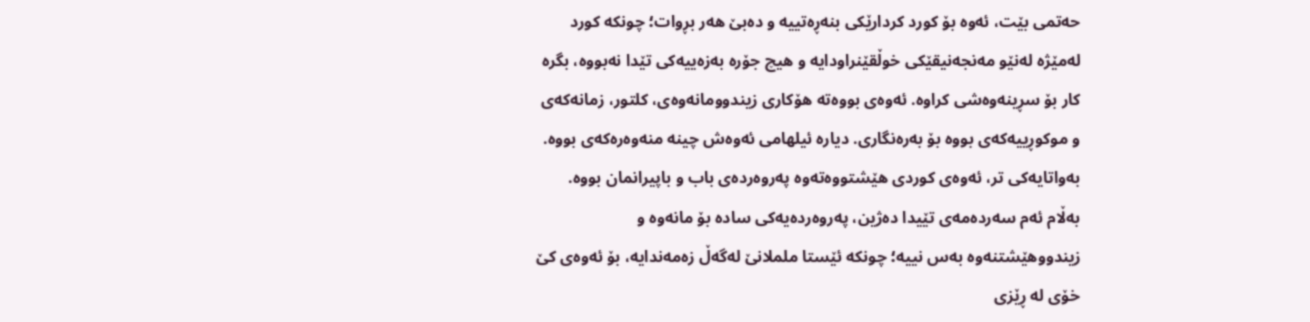حەتمی بێت، ئەوە بۆ کورد کردارێکی بنەڕەتییە و دەبێ هەر بڕوات؛ چونکە کورد لەمێژە لەنێو مەنجەنیقێکی خوڵقێنراودایە و هیچ جۆرە بەزەییەکی تێدا نەبووە، بگرە کار بۆ سڕینەوەشی کراوە. ئەوەی بووەتە هۆکاری زیندوومانەوەی، کلتور، زمانەکەی و موکوڕییەکەی بووە بۆ بەرەنگاری. دیارە ئیلهامی ئەوەش چینە منەوەرەکەی بووە. بەواتایەکی تر، ئەوەی کوردی هێشتووەتەوە پەروەردەی باب و باپیرانمان بووە.
بەڵام ئەم سەردەمەی تێیدا دەژین، پەروەردەیەکی سادە بۆ مانەوە و زیندووهێشتنەوە بەس نییە؛ چونکە ئێستا ململانێ لەگەڵ زەمەندایە، بۆ ئەوەی کێ خۆی لە ڕێزی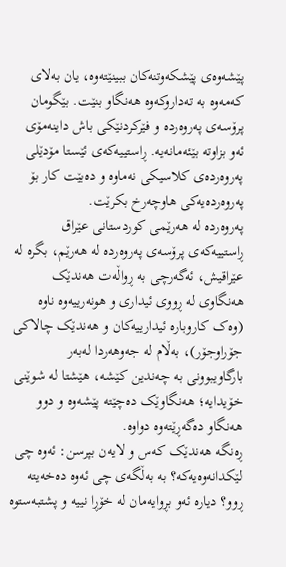پێشەوەی پێشکەوتنەکان ببینێتەوە، یان بەلای کەمەوە بە تەداروکەوە هەنگاو بنێت. بێگومان پرۆسەی پەروەردە و فێرکردنێکی باش داینەمۆی ئەو بزاوتە بێئەمانەیە. ڕاستییەکەی ئێستا مۆدێلی پەروەردەی کلاسیکی نەماوە و دەبێت کار بۆ پەروەردەیەکی هاوچەرخ بکرێت.
پەروەردە لە هەرێمی کوردستانی عێراق
ڕاستییەکەی پرۆسەی پەروەردە لە هەرێم، بگرە لە عێراقیش، ئەگەرچی بە ڕواڵەت هەندێک هەنگاوی لە ڕووی ئیداری و هونەرییەوە ناوە (وەک کاروبارە ئیدارییەکان و هەندێک چالاکی جۆراوجۆر)، بەڵام لە جەوهەردا لەبەر بارگاویبوونی بە چەندین کێشە، هێشتا لە شوێنی خۆیدایە؛ هەنگاوێک دەچێتە پێشەوە و دوو هەنگاو دەگەڕێتەوە دواوە.
ڕەنگە هەندێک کەس و لایەن بپرسن: ئەوە چی لێکدانەوەیەکە؟ بە بەڵگەی چی ئەوە دەخەیتە ڕوو؟ دیارە ئەو بڕوایەمان لە خۆڕا نییە و پشتبەستوە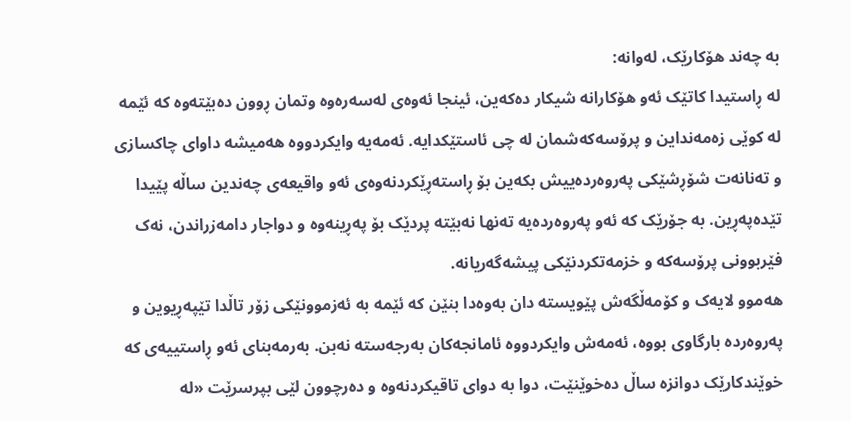بە چەند هۆکارێک، لەوانە:
لە ڕاستیدا کاتێک ئەو هۆکارانە شیکار دەکەین، ئینجا ئەوەی لەسەرەوە وتمان ڕوون دەبێتەوە کە ئێمە لە کوێی زەمەنداین و پرۆسەکەشمان لە چی ئاستێکدایە. ئەمەیە وایکردووە هەمیشە داوای چاکسازی و تەنانەت شۆڕشێکی پەروەردەییش بکەین بۆ ڕاستەڕێکردنەوەی ئەو واقیعەی چەندین ساڵە پێیدا تێدەپەڕین. بە جۆرێک کە ئەو پەروەردەیە تەنها نەبێتە پردێک بۆ پەڕینەوە و دواجار دامەزراندن، نەک فێربوونی پرۆسەکە و خزمەتکردنێکی پیشەگەریانە.
هەموو لایەک و کۆمەڵگەش پێویستە دان بەوەدا بنێن کە ئێمە بە ئەزموونێکی زۆر تاڵدا تێپەڕیوین و پەروەردە بارگاوی بووە، ئەمەش وایکردووە ئامانجەکان بەرجەستە نەبن. بەرمەبنای ئەو ڕاستییەی کە خوێندکارێک دوانزە ساڵ دەخوێنێت، دوا بە دوای تاقیکردنەوە و دەرچوون لێی بپرسرێت «لە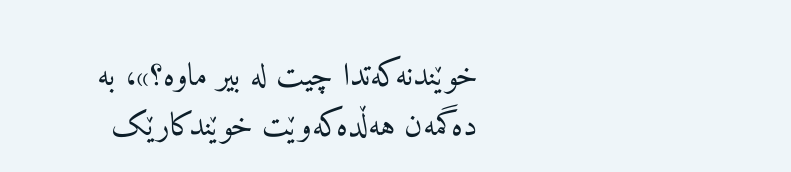خوێندنەکەتدا چیت لە بیر ماوە؟»، بە دەگمەن هەڵدەکەوێت خوێندکارێک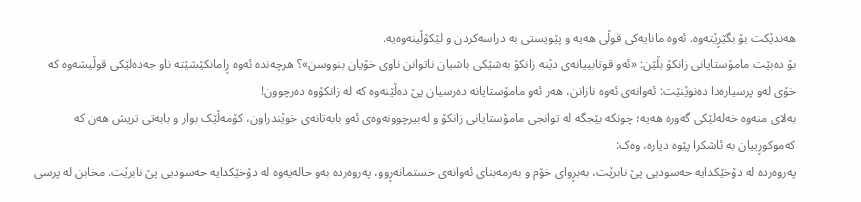هەندێکت بۆ بگێڕێتەوە. ئەوە مانایەکی قوڵی هەیە و پێویستی بە دراسەکردن و لێکۆڵینەوەیە.
بۆ دەبێت مامۆستایانی زانکۆ بڵێن: «ئەو قوتابییانەی دێنە زانکۆ بەشێکی باشیان ناتوانن ناوی خۆیان بنووسن»؟ هرچەندە ئەوە ڕامانکێشێتە ناو جەدەلێکی قوڵیشەوە کە خۆی لەو پرسیارەدا دەنوێنێت: ئەوانەی ئەوە نازانن، هەر ئەو مامۆستایانە دەرسیان پێ دەڵێنەوە کە لە زانکۆوە دەرچوون!
بەلای منەوە خەلەلێکی گەورە هەیە؛ چونکە بێجگە لە توانجی مامۆستایانی زانکۆ و لەبیرچوونەوەی ئەو بابەتانەی خوێندراون، کۆمەڵێک بوار و بابەتی تریش هەن کە کەموکوڕییان بە ئاشکرا پێوە دیارە، وەک:
پەروەردە لە دۆخێکدایە حەسودیی پێ نابرێت، بەبڕوای خۆم و بەرمەبنای ئەوانەی خستمانەڕوو، پەروەردە بەو حالەیەوە لە دۆخێکدایە حەسودیی پێ نابرێت. مخابن لە پرسی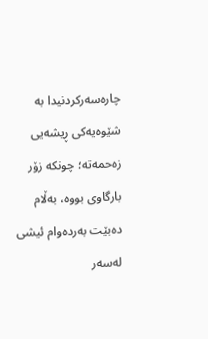چارەسەرکردنیدا بە شێوەیەکی ڕیشەیی زەحمەتە؛ چونکە زۆر بارگاوی بووە، بەڵام دەبێت بەردەوام ئیشی لەسەر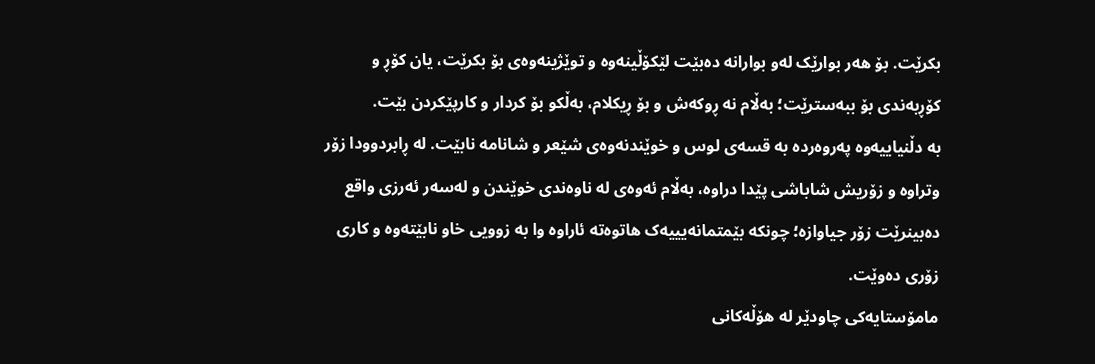بکرێت. بۆ هەر بوارێک لەو بوارانە دەبێت لێکۆڵینەوە و توێژینەوەی بۆ بکرێت، یان کۆڕ و کۆڕبەندی بۆ ببەسترێت؛ بەڵام نە ڕوکەش و بۆ ڕیکلام، بەڵکو بۆ کردار و کارپێکردن بێت.
بە دڵنیاییەوە پەروەردە بە قسەی لوس و خوێندنەوەی شێعر و شانامە نابێت. لە ڕابردوودا زۆر وتراوە و زۆریش شاباشی پێدا دراوە، بەڵام ئەوەی لە ناوەندی خوێندن و لەسەر ئەرزی واقع دەبینرێت زۆر جیاوازە؛ چونکە بێمتمانەیییەک هاتوەتە ئاراوە وا بە زوویی خاو نابێتەوە و کاری زۆری دەوێت.
مامۆستایەکی چاودێر لە هۆڵەکانی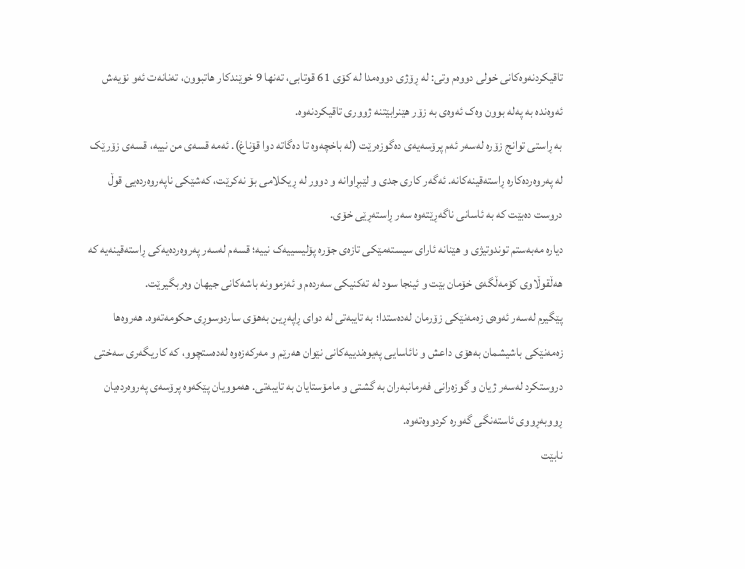تاقیکردنەوەکانی خولی دووەم وتی: لە ڕۆژی دووەمدا لە کۆی 61 قوتابی، تەنها 9 خوێندکار هاتبوون، تەنانەت ئەو نۆیەش ئەوەندە بە پەلە بوون وەک ئەوەی بە زۆر هێنرابێتنە ژووری تاقیکردنەوە.
بە ڕاستی توانج زۆرە لەسەر ئەم پرۆسەیەی دەگوزەرێت (لە باخچەوە تا دەگاتە دوا قۆناغ). ئەمە قسەی من نییە، قسەی زۆرێک لە پەروەردەکارە ڕاستەقینەکانە. ئەگەر کاری جدی و لێبڕاوانە و دوور لە ڕیکلامی بۆ نەکرێت، کەشێکی ناپەروەردەیی قوڵ دروست دەبێت کە بە ئاسانی ناگەڕێتەوە سەر ڕاستەڕێی خۆی.
دیارە مەبەستم توندوتیژی و هێنانە ئارای سیستەمێکی تازەی جۆرە پۆلیسییەک نییە؛ قسەم لەسەر پەروەردەیەکی ڕاستەقینەیە کە هەڵقوڵاوی کۆمەڵگەی خۆمان بێت و ئینجا سود لە تەکنیکی سەردەم و ئەزموونە باشەکانی جیهان وەربگیرێت.
پێگیرم لەسەر ئەوەی زەمەنێکی زۆرمان لەدەستدا؛ بە تایبەتی لە دوای ڕاپەڕین بەهۆی ساردوسوڕی حکومەتەوە. هەروەها زەمەنێکی باشیشمان بەهۆی داعش و نائاسایی پەیوەندییەکانی نێوان هەرێم و مەرکەزەوە لەدەستچوو، کە کاریگەری سەختی دروستکرد لەسەر ژیان و گوزەرانی فەرمانبەران بە گشتی و مامۆستایان بە تایبەتی. هەموویان پێکەوە پرۆسەی پەروەردەیان ڕووبەڕووی ئاستەنگی گەورە کردووەتەوە.
نابێت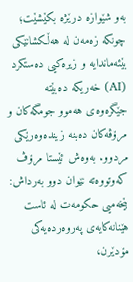بەو شێوازە درێژە بکێشێت؛ چونکە زەمەن لە هەڵکشانێکی بێئەماندایە و زیرەکیی دەستکرد (AI) خەریکە دەبێتە جێگرەوەی هەموو جومگەکان و مرۆڤەکان دەبنە زیندەوەرێکی مردوو. بەوەش ئێستا مرۆڤ کەوتووەتە نێوان دوو بەرداش: بێخەمیی حکومەت لە ئاست هێنانەکایەی پەروەردەیەکی مۆدێرن،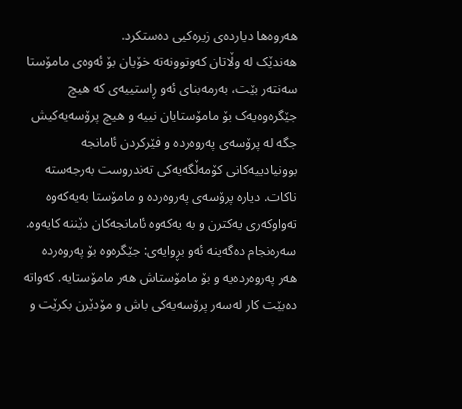هەروەها دیاردەی زیرەکیی دەستکرد.
هەندێک لە وڵاتان کەوتوونەتە خۆیان بۆ ئەوەی مامۆستا سەنتەر بێت، بەرمەبنای ئەو ڕاستییەی کە هیچ جێگرەوەیەک بۆ مامۆستایان نییە و هیچ پرۆسەیەکیش جگە لە پرۆسەی پەروەردە و فێرکردن ئامانجە بوونیادییەکانی کۆمەڵگەیەکی تەندروست بەرجەستە ناکات. دیارە پرۆسەی پەروەردە و مامۆستا بەیەکەوە تەواوکەری یەکترن و بە یەکەوە ئامانجەکان دێننە کایەوە. سەرەنجام دەگەینە ئەو بڕوایەی: جێگرەوە بۆ پەروەردە هەر پەروەردەیە و بۆ مامۆستاش هەر مامۆستایە. کەواتە دەبێت کار لەسەر پرۆسەیەکی باش و مۆدێرن بکرێت و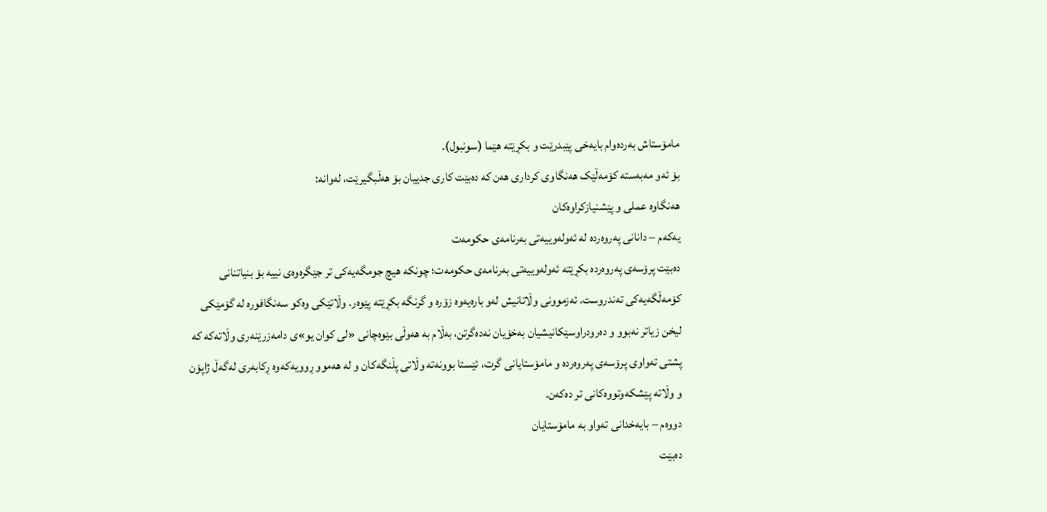مامۆستاش بەردەوام بایەخی پێبدرێت و بکڕێتە هێما (سونبول).
بۆ ئەو مەبەستە کۆمەڵێک هەنگاوی کرداری هەن کە دەبێت کاری جدییان بۆ هەڵبگیرێت، لەوانە:
هەنگاوە عملی و پێشنیازکراوەکان
یەکەم – دانانی پەروەردە لە ئەولەوییەتی بەرنامەی حکومەت
دەبێت پرۆسەی پەروەردە بکڕێتە ئەولەوییەتی بەرنامەی حکومەت؛ چونکە هیچ جومگەیەکی تر جێگرەوەی نییە بۆ بنیاتنانی کۆمەڵگەیەکی تەندروست. ئەزموونی وڵاتانیش لەو بارەیەوە زۆرە و گرنگە بکڕێتە پێوەر. وڵاتێکی وەکو سەنگافورە لە گۆمێکی لیخن زیاتر نەبوو و دەرودراوسێکانیشیان بەخۆیان نەدەگرتن، بەڵام بە هەوڵی بێوەچانی «لی کوان یو»ی دامەزرێنەری وڵاتەکە کە پشتی تەواوی پرۆسەی پەروەردە و مامۆستایانی گرت، ئێستا بوونەتە وڵاتی پڵنگەکان و لە هەموو ڕوویەکەوە ڕکابەری لەگەڵ ژاپۆن و وڵاتە پێشکەوتووەکانی تر دەکەن.
دووەم – بایەخدانی تەواو بە مامۆستایان
دەبێت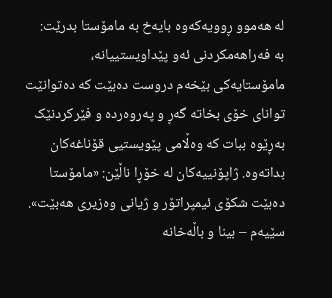لە هەموو ڕوویەکەوە بایەخ بە مامۆستا بدرێت:
بە فەراهەمکردنی ئەو پێداویستییانە، مامۆستایەکی بێخەم دروست دەبێت کە دەتوانێت توانای خۆی بخاتە گەڕ و پەروەردە و فێرکردنێک بەڕێوە ببات کە وەڵامی پێویستیی قۆناغەکان بداتەوە. ژاپۆنییەکان لە خۆڕا ناڵێن: «مامۆستا دەبێت شکۆی ئیمپراتۆر و ژیانی وەزیری هەبێت».
سێیەم – بینا و باڵەخانە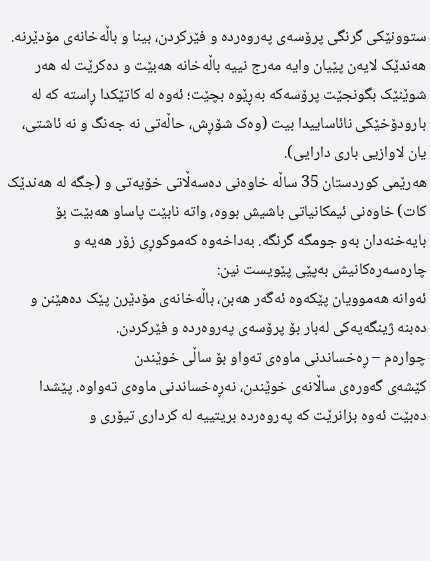ستوونێکی گرنگی پرۆسەی پەروەردە و فێرکردن، بینا و باڵەخانەی مۆدێرنە. هەندێک لایەن پێیان وایە مەرج نییە باڵەخانە هەبێت و دەکرێت لە هەر شوێنێک بگونجێت پرۆسەکە بەڕێوە بچێت؛ ئەوە لە کاتێکدا ڕاستە کە لە بارودۆخێکی نائاساییدا بیت (وەک شۆڕش، حاڵەتی نە جەنگ و نە ئاشتی، یان لاوازیی باری دارایی).
هەرێمی کوردستان 35 ساڵە خاوەنی دەسەڵاتی خۆیەتی و (جگە لە هەندێک کات) خاوەنی ئیمکانیاتی باشیش بووە، واتە نابێت پاساو هەبێت بۆ بایەخنەدان بەو جومگە گرنگە. بەداخەوە کەموکوڕی زۆر هەیە و چارەسەرەکانیش بەپێی پێویست نین:
ئەوانە هەموویان پێکەوە ئەگەر هەبن، باڵەخانەی مۆدێرن پێک دەهێنن و دەبنە ژینگەیەکی لەبار بۆ پرۆسەی پەروەردە و فێرکردن.
چوارەم – ڕەخساندنی ماوەی تەواو بۆ ساڵی خوێندن
کێشەی گەورەی ساڵانەی خوێندن، نەڕەخساندنی ماوەی تەواوە. پێشدا دەبێت ئەوە بزانرێت کە پەروەردە بریتییە لە کرداری تیۆری و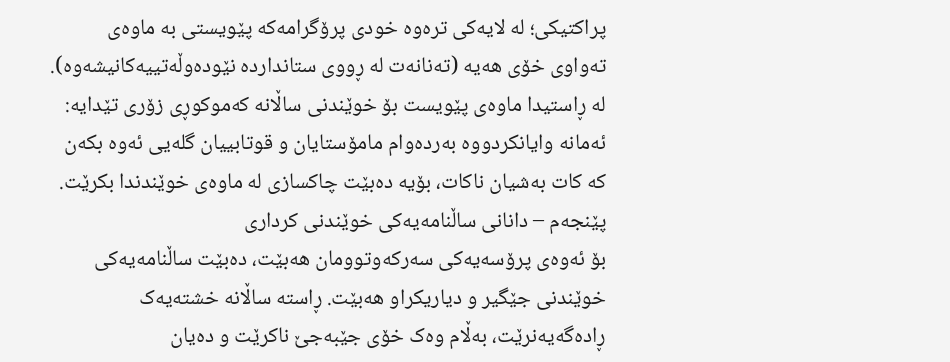پراکتیکی؛ لە لایەکی ترەوە خودی پرۆگرامەکە پێویستی بە ماوەی تەواوی خۆی هەیە (تەنانەت لە ڕووی ستانداردە نێودەوڵەتییەکانیشەوە). لە ڕاستیدا ماوەی پێویست بۆ خوێندنی ساڵانە کەموکوڕی زۆری تێدایە:
ئەمانە وایانکردووە بەردەوام مامۆستایان و قوتابییان گلەیی ئەوە بکەن کە کات بەشیان ناکات، بۆیە دەبێت چاکسازی لە ماوەی خوێندندا بکرێت.
پێنجەم – دانانی ساڵنامەیەکی خوێندنی کرداری
بۆ ئەوەی پرۆسەیەکی سەرکەوتوومان هەبێت، دەبێت ساڵنامەیەکی خوێندنی جێگیر و دیاریکراو هەبێت. ڕاستە ساڵانە خشتەیەک ڕادەگەیەنرێت، بەڵام وەک خۆی جێبەجێ ناکرێت و دەیان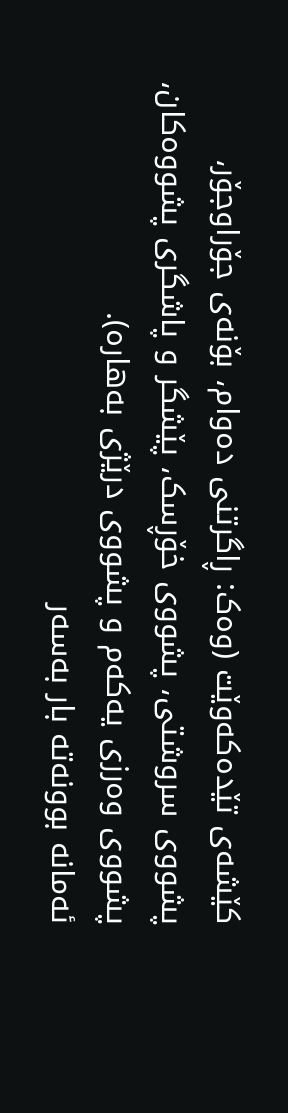کێشەی تێدەکەوێت (وەک: ڕاگرتنی دەوام، بۆنەی جۆراوجۆر، پشووی سروشتی، پشووی خۆڕسک، پێشگر و پاشگری پشووەکان، پشووی وەرزی یەکەم و پشووی درێژی بەهارە).
ئەمانە بوونەتە بار بەسەر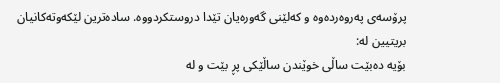پرۆسەی پەروەردەوە و کەلێنی گەورەیان تێدا دروستکردووە. سادەترین لێکەوتەکانیان بریتیین لە:
بۆیە دەبێت ساڵی خوێندن ساڵێکی پڕ بێت و لە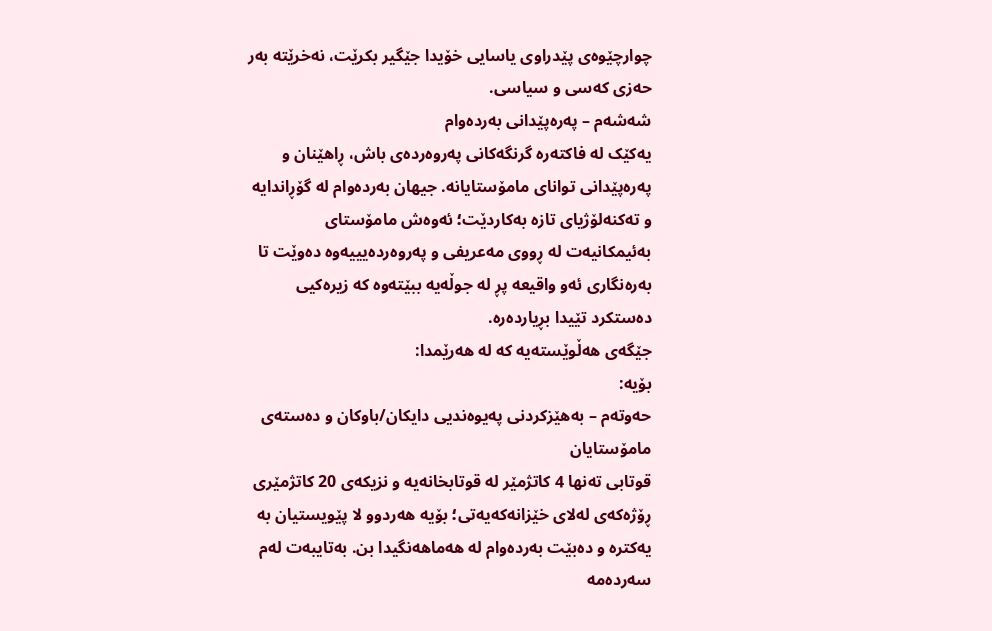چوارچێوەی پێدراوی یاسایی خۆیدا جێگیر بکرێت، نەخرێتە بەر حەزی کەسی و سیاسی.
شەشەم – پەرەپێدانی بەردەوام
یەکێک لە فاکتەرە گرنگەکانی پەروەردەی باش، ڕاهێنان و پەرەپێدانی توانای مامۆستایانە. جیهان بەردەوام لە گۆڕاندایە و تەکنەلۆژیای تازە بەکاردێت؛ ئەوەش مامۆستای بەئیمکانیەت لە ڕووی مەعریفی و پەروەردەیییەوە دەوێت تا بەرەنگاری ئەو واقیعە پڕ لە جوڵەیە ببێتەوە کە زیرەکیی دەستکرد تێیدا بڕیاردەرە.
جێگەی هەڵوێستەیە کە لە هەرێمدا:
بۆیە:
حەوتەم – بەهێزکردنی پەیوەندیی دایکان/باوکان و دەستەی مامۆستایان
قوتابی تەنها 4 کاتژمێر لە قوتابخانەیە و نزیکەی 20 کاتژمێری ڕۆژەکەی لەلای خێزانەکەیەتی؛ بۆیە هەردوو لا پێویستیان بە یەکترە و دەبێت بەردەوام لە هەماهەنگیدا بن. بەتایبەت لەم سەردەمە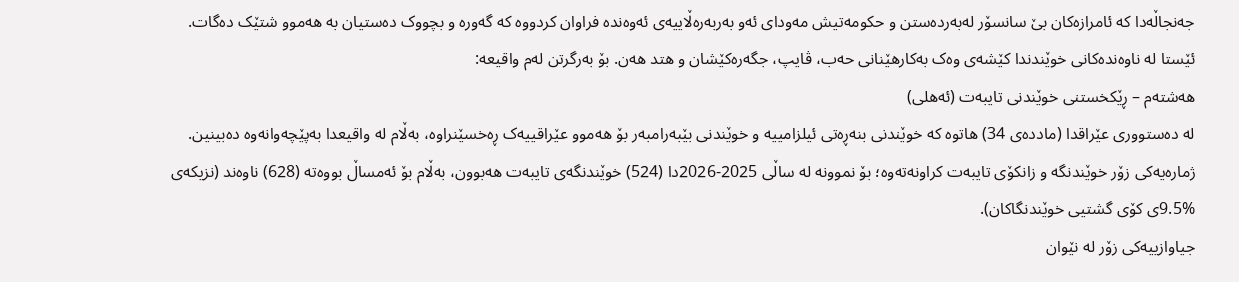جەنجاڵەدا کە ئامرازەکان بێ سانسۆر لەبەردەستن و حکومەتیش مەودای ئەو بەربەرەڵاییەی ئەوەندە فراوان کردووە کە گەورە و بچووک دەستیان بە هەموو شتێک دەگات.
ئێستا لە ناوەندەکانی خوێندندا کێشەی وەک بەکارهێنانی حەب، ڤایپ، جگەرەکێشان و هتد هەن. بۆ بەرگرتن لەم واقیعە:
هەشتەم – ڕێکخستنی خوێندنی تایبەت (ئەهلی)
لە دەستووری عێراقدا (ماددەی 34) هاتوە کە خوێندنی بنەڕەتی ئیلزامییە و خوێندنی بێبەرامبەر بۆ هەموو عێراقییەک ڕەخسێنراوە، بەڵام لە واقیعدا بەپێچەوانەوە دەبینین. ژمارەیەکی زۆر خوێندنگە و زانکۆی تایبەت کراونەتەوە؛ بۆ نموونە لە ساڵی 2025-2026دا (524) خوێندنگەی تایبەت هەبوون، بەڵام بۆ ئەمساڵ بووەتە (628) ناوەند (نزیکەی %9.5ی کۆی گشتیی خوێندنگاکان).
جیاوازییەکی زۆر لە نێوان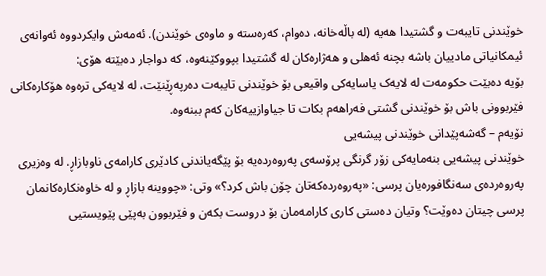خوێندنی تایبەت و گشتیدا هەیە (لە باڵەخانە، دەوام، کەرەستە و ماوەی خوێندن). ئەمەش وایکردووە ئەوانەی ئیمکانیاتی مادییان باشە بچنە ئەهلی و هەژارەکان لە گشتیدا بپووکێنەوە، کە دواجار دەبێتە هۆی:
بۆیە دەبێت حکومەت لە لایەک یاسایەکی واقیعی بۆ خوێندنی تایبەت دەرپەڕێنێت، لە لایەکی ترەوە هۆکارەکانی فێربوونی باش بۆ خوێندنی گشتی فەراهەم بکات تا جیاوازییەکان کەم ببنەوە.
نۆیەم – گەشەپێدانی خوێندنی پیشەیی
خوێندنی پیشەیی بنەمایەکی زۆر گرنگی پرۆسەی پەروەردەیە بۆ پێگەیاندنی کادێری کارامەی ناوبازاڕ. لە وەزیری پەروەردەی سەنگافورەیان پرسی: «پەروەردەکەتان چۆن باش کرد؟» وتی: «چووینە بازاڕ و لە خاوەنکارەکانمان پرسی چیتان دەوێت؟ وتیان دەستی کاری کارامەمان بۆ دروست بکەن و فێربوون بەپێی پێویستیی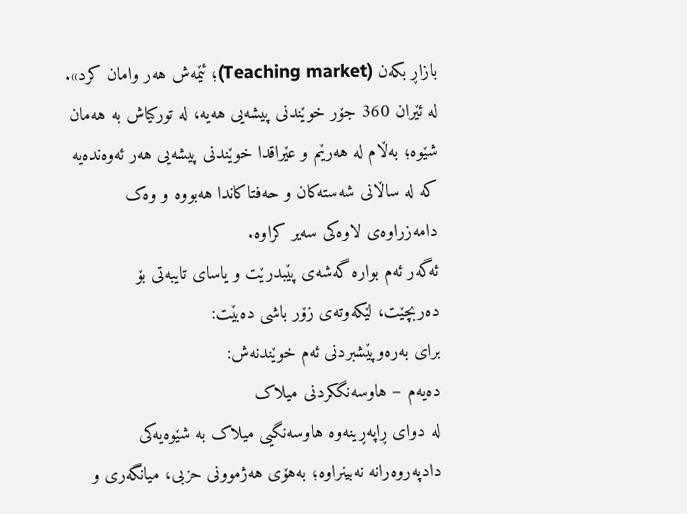بازاڕ بکەن (Teaching market)؛ ئێمەش هەر وامان کرد».
لە ئێران 360 جۆر خوێندنی پیشەیی هەیە، لە تورکیاش بە هەمان شێوە؛ بەڵام لە هەرێم و عێراقدا خوێندنی پیشەیی هەر ئەوەندەیە کە لە ساڵانی شەستەکان و حەفتاکاندا هەبووە و وەک دامەزراوەی لاوەکی سەیر کراوە.
ئەگەر ئەم بوارە گەشەی پێبدرێت و یاسای تایبەتی بۆ دەربچێت، لێکەوتەی زۆر باشی دەبێت:
برای بەرەوپێشبردنی ئەم خوێندنەش:
دەیەم – هاوسەنگکردنی میلاک
لە دوای ڕاپەڕینەوە هاوسەنگیی میلاک بە شێوەیەکی دادپەروەرانە نەبینراوە؛ بەهۆی هەژموونی حزبی، میانگەری و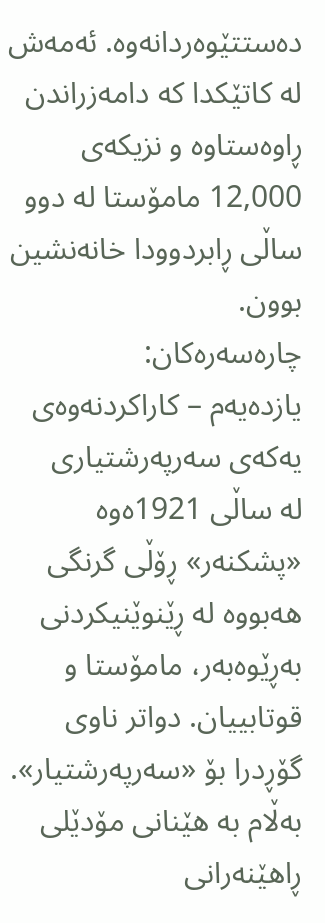دەستتێوەردانەوە. ئەمەش لە کاتێکدا کە دامەزراندن ڕاوەستاوە و نزیکەی 12,000 مامۆستا لە دوو ساڵی ڕابردوودا خانەنشین بوون.
چارەسەرەکان:
یازدەیەم – کاراکردنەوەی یەکەی سەرپەرشتیاری
لە ساڵی 1921ەوە «پشکنەر» ڕۆڵی گرنگی هەبووە لە ڕێنوێنیکردنی بەڕێوەبەر، مامۆستا و قوتابییان. دواتر ناوی گۆڕدرا بۆ «سەرپەرشتیار». بەڵام بە هێنانی مۆدێلی ڕاهێنەرانی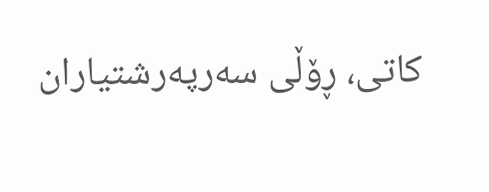کاتی، ڕۆڵی سەرپەرشتیاران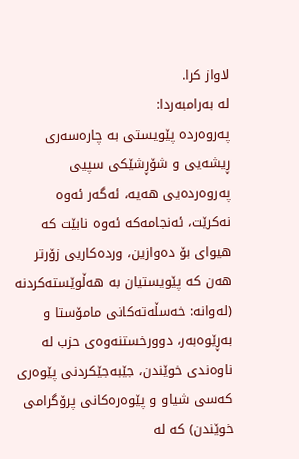لاواز کرا.
لە بەرامبەردا:
پەروەردە پێویستی بە چارەسەری ڕیشەیی و شۆڕشێکی سپیی پەروەردەیی هەیە، ئەگەر ئەوە نەکرێت، ئەنجامەکە ئەوە نابێت کە هیوای بۆ دەوازین، وردەکاریی زۆرتر هەن کە پێویستیان بە هەڵوێستەکردنە (لەوانە: خەسڵەتەکانی مامۆستا و بەڕێوەبەر، دوورخستنەوەی حزب لە ناوەندی خوێندن، جێبەجێکردنی پێوەری کەسی شیاو و پێوەرەکانی پرۆگرامی خوێندن) کە لە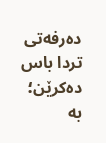دەرفەتی تردا باس دەکرێن؛ بە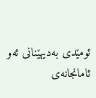ئومێدی بەدیهێنانی ئەو ئامانجانەی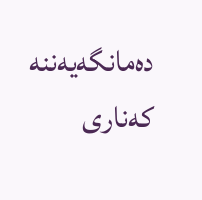دەمانگەیەننە کەناری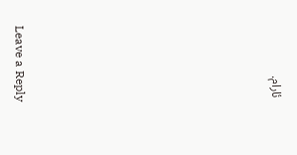ئارام.















Leave a Reply